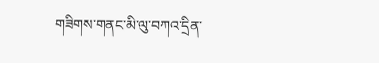གཟིགས་གནང་མི་ལུ་བཀའ་དྲིན་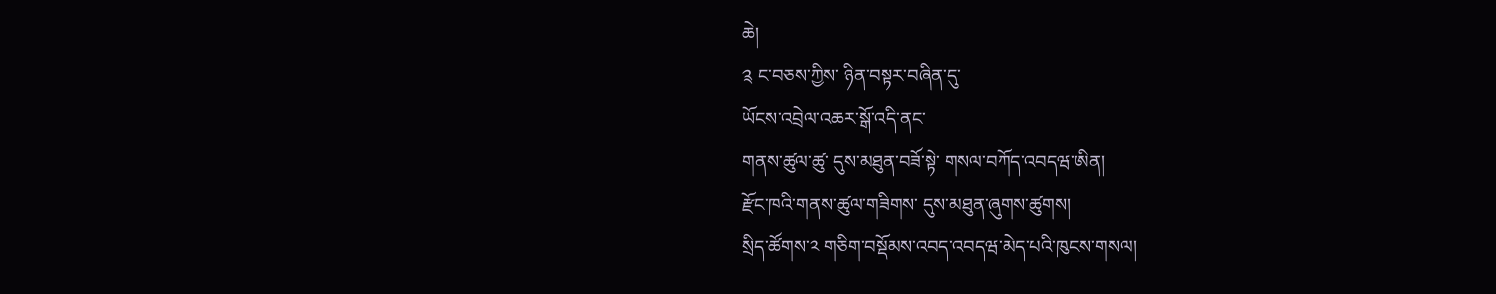ཆེ།
༉ ང་བཅས་ཀྱིས་ ཉིན་བསྟར་བཞིན་དུ་
ཡོངས་འབྲེལ་འཆར་སྒོ་འདི་ནང་
གནས་ཚུལ་ཚུ་ དུས་མཐུན་བཟོ་སྟེ་ གསལ་བཀོད་འབདཝ་ཨིན།
རྫོང་ཁའི་གནས་ཚུལ་གཟིགས་ དུས་མཐུན་ཞུགས་ཚུགས།
སྲིད་ཚོགས་༢ གཅིག་བསྡོམས་འབད་འབདཝ་མེད་པའི་ཁུངས་གསལ།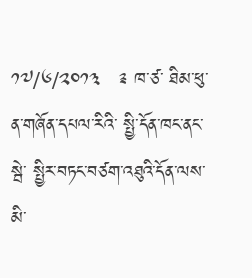༡༧/༦/༢༠༡༣   ༉ ཁ་ཙ་ ཐིམ་ཕུ་ན་གཞོན་དཔལ་རིའི་ སྤྱི་དོན་ཁང་ནང་སྦེ་ སྤྱིར་བཏང་བཙག་འཐུའི་དོན་ལས་ མི་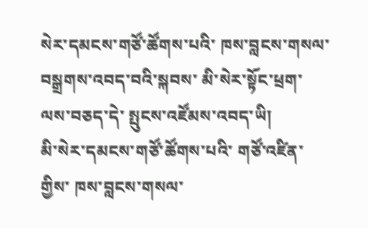སེར་དམངས་གཙོ་ཚོགས་པའི་ ཁས་བླངས་གསལ་བསྒྲགས་འབད་བའི་སྐབས་ མི་སེར་སྟོང་ཕྲག་ལས་བཅད་དེ་ སྤུངས་འཛོམས་འབད་ཡི།
མི་སེར་དམངས་གཙོ་ཚོགས་པའི་ གཙོ་འཛིན་གྱིས་ ཁས་བླངས་གསལ་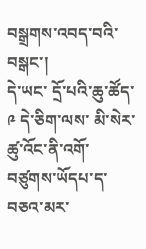བསྒྲགས་འབད་བའི་བསྒང་།
དེ་ཡང་ དྲོ་པའི་ཆུ་ཚོད་༩ དེ་ཅིག་ལས་ མི་སེར་ཚུ་འོང་ནི་འགོ་བཙུགས་ཡོདཔ་ད་ བཅའ་མར་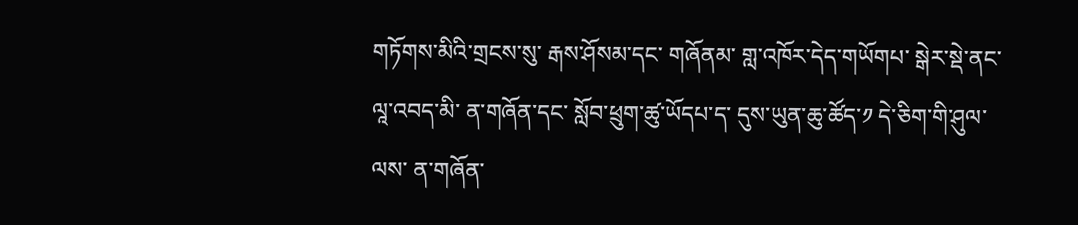གཏོགས་མིའི་གྲངས་སུ་ རྒས་ཤོསམ་དང་ གཞོནམ་ གླ་འཁོར་དེད་གཡོགཔ་ སྒེར་སྡེ་ནང་ལཱ་འབད་མི་ ན་གཞོན་དང་ སློབ་ཕྲུག་ཚུ་ཡོདཔ་ད་ དུས་ཡུན་ཆུ་ཚོད་༡ དེ་ཅིག་གི་ཤུལ་ལས་ ན་གཞོན་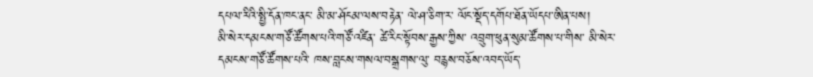དཔལ་རིའི་སྤྱི་དོན་ཁང་ནང་ མི་མ་ཤོངམ་ལས་བརྟེན་ ལེ་ཤ་ཅིག་ར་ ལོང་སྡོད་དགོཔ་ཐོན་ཡོདཔ་ཨིན་པས།
མི་སེར་དམངས་གཙོ་ཚོགས་པའི་གཙོ་འཛིན་ ཚེ་རིང་སྟོབས་རྒྱས་ཀྱིས་ འབྲུག་ཕུན་སུམ་ཚོགས་པ་གིས་ མི་སེར་དམངས་གཙོ་ཚོགས་པའི་ ཁས་བླངས་གསལ་བསྒྲགས་ལུ་ བརྙས་བཅོས་འབད་ཡོད་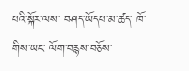པའི་སྐོར་ལས་ བཤད་ཡོདཔ་མ་ཚད་ ཁོ་གིས་ཡང་ ལོག་བརྙས་བཅོས་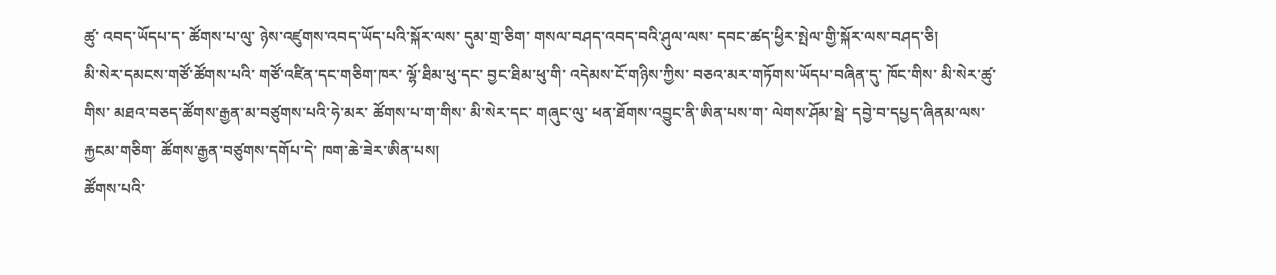ཚུ་ འབད་ཡོདཔ་ད་ ཚོགས་པ་ལུ་ ཉེས་འཛུགས་འབད་ཡོད་པའི་སྐོར་ལས་ དུམ་གྲ་ཅིག་ གསལ་བཤད་འབད་བའི་ཤུལ་ལས་ དབང་ཚད་ཕྱིར་སྤེལ་གྱི་སྐོར་ལས་བཤད་ཅི།
མི་སེར་དམངས་གཙོ་ཚོགས་པའི་ གཙོ་འཛིན་དང་གཅིག་ཁར་ ལྷོ་ཐིམ་ཕུ་དང་ བྱང་ཐིམ་ཕུ་གི་ འདེམས་ངོ་གཉིས་ཀྱིས་ བཅའ་མར་གཏོགས་ཡོདཔ་བཞིན་དུ་ ཁོང་གིས་ མི་སེར་ཚུ་གིས་ མཐའ་བཅད་ཚོགས་རྒྱན་མ་བཙུགས་པའི་ཧེ་མར་ ཚོགས་པ་ག་གིས་ མི་སེར་དང་ གཞུང་ལུ་ ཕན་ཐོགས་འབྱུང་ནི་ཨིན་པས་ག་ ལེགས་ཤོམ་སྦེ་ དབྱེ་བ་དཔྱད་ཞིནམ་ལས་རྐྱངམ་གཅིག་ ཚོགས་རྒྱན་བཙུགས་དགོཔ་དེ་ ཁག་ཆེ་ཟེར་ཨིན་པས།
ཚོགས་པའི་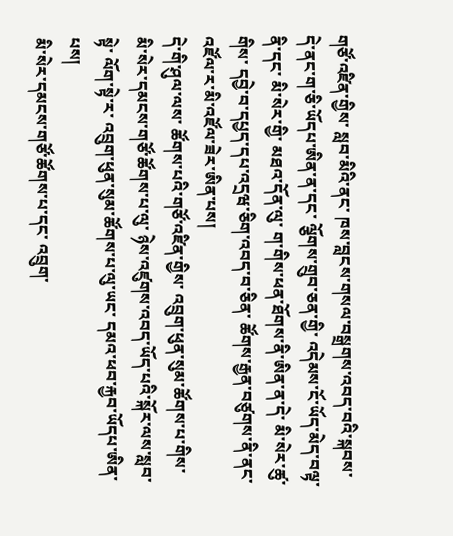གཙོ་འཛིན་གྱིས་ སླབ་མིའི་ནང་ ཁས་བླངས་གསལ་བསྒྲགས་འབད་བའི་སྐབས་ དེ་ནང་ག་ཅི་ཡོདཔ་ཨིན་ན་དང་ ལྕོགས་གྲུབ་ཅན་གྱི་ འདེམས་ངོ་ཡོད་མེད་བལྟ་ནི་དང་ མི་སེར་གྱི་ མཐའ་དོན་ལུ་ ག་གིས་ཕན་ཐོགས་ནི་ཨིན་ན་དེ་ མི་སེར་ཚུ་གིས་ དབྱེ་བ་དཔྱད་དཔ་འདྲཝ་ཅིག་འབད་བ་ཅིན་ ཚོགས་རྒྱན་བཙུགས་ནི་ནང་ འཛོལ་ར་མི་འཛོལ་ཟེར་ཨིན་པས།
དེ་གི་ཤུལ་ལས་ ཚོགས་པའི་གཙོ་འཛིན་གྱིས་ འབྲུག་ཕུན་སུམ་ཚོགས་པ་གིས་ མི་སེར་དམངས་གཙོ་ཚོགས་པ་ལུ་ ཉེས་འཛུགས་འབད་ཡོད་པའི་སྐོར་ལས་སླབ་སྟེ་ ལོག་སྟེ་ར་ འབྲུག་ཕུན་སུམ་ཚོགས་པ་ལུ་ཡང་ དམའ་ཕབ་རྐྱབ་ཡོདཔ་ཨིན་པས།
མི་སེར་དམངས་གཙོ་ཚོགས་པ་དང་ འབྲུག་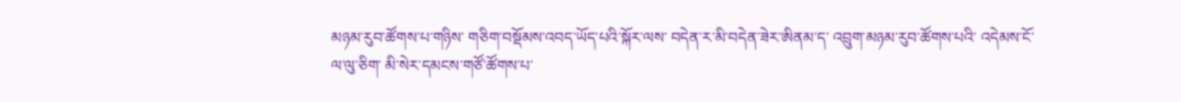མཉམ་རུབ་ཚོགས་པ་གཉིས་ གཅིག་བསྡོམས་འབད་ཡོད་པའི་སྐོར་ལས་ བདེན་ར་མི་བདེན་ཟེར་ཨིནམ་ད་ འབྲུག་མཉམ་རུབ་ཚོགས་པའི་ འདེམས་ངོ་ལ་ལུ་ཅིག་ མི་སེར་དམངས་གཙོ་ཚོགས་པ་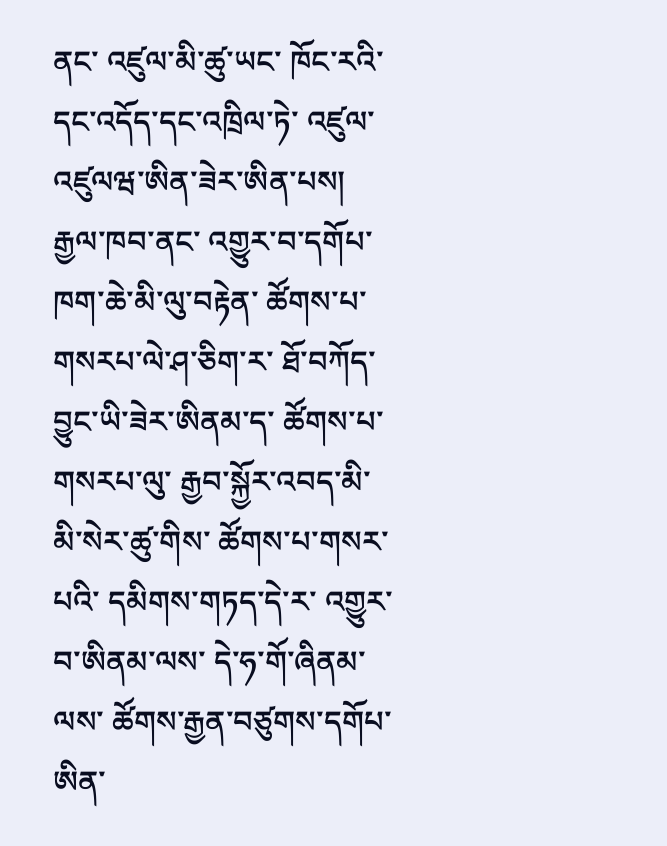ནང་ འཛུལ་མི་ཚུ་ཡང་ ཁོང་རའི་ དང་འདོད་དང་འཁྲིལ་ཏེ་ འཛུལ་འཛུལཝ་ཨིན་ཟེར་ཨིན་པས།
རྒྱལ་ཁབ་ནང་ འགྱུར་བ་དགོཔ་ཁག་ཆེ་མི་ལུ་བརྟེན་ ཚོགས་པ་གསརཔ་ལེ་ཤ་ཅིག་ར་ ཐོ་བཀོད་བྱུང་ཡི་ཟེར་ཨིནམ་ད་ ཚོགས་པ་གསརཔ་ལུ་ རྒྱབ་སྐྱོར་འབད་མི་ མི་སེར་ཚུ་གིས་ ཚོགས་པ་གསར་པའི་ དམིགས་གཏད་དེ་ར་ འགྱུར་བ་ཨིནམ་ལས་ དེ་ཧ་གོ་ཞིནམ་ལས་ ཚོགས་རྒྱན་བཙུགས་དགོཔ་ཨིན་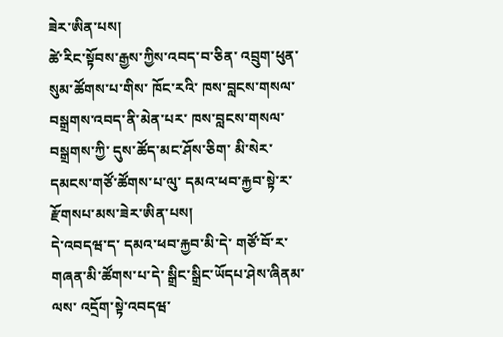ཟེར་ཨིན་པས།
ཚེ་རིང་སྟོབས་རྒྱས་ཀྱིས་འབད་བ་ཅིན་ འབྲུག་ཕུན་སུམ་ཚོགས་པ་གིས་ ཁོང་རའི་ ཁས་བླངས་གསལ་བསྒྲགས་འབད་ནི་མེན་པར་ ཁས་བླངས་གསལ་བསྒྲགས་ཀྱི་ དུས་ཚོད་མང་ཤོས་ཅིག་ མི་སེར་དམངས་གཙོ་ཚོགས་པ་ལུ་ དམའ་ཕབ་རྐྱབ་སྟེ་ར་ རྫོགསཔ་མས་ཟེར་ཨིན་པས།
དེ་འབདཝ་ད་ དམའ་ཕབ་རྐྱབ་མི་དེ་ གཙོ་བོ་ར་ གཞན་མི་ཚོགས་པ་དེ་ སྒྲིང་སྒྲིང་ཡོདཔ་ཤེས་ཞིནམ་ལས་ འདྲོག་སྟེ་འབདཝ་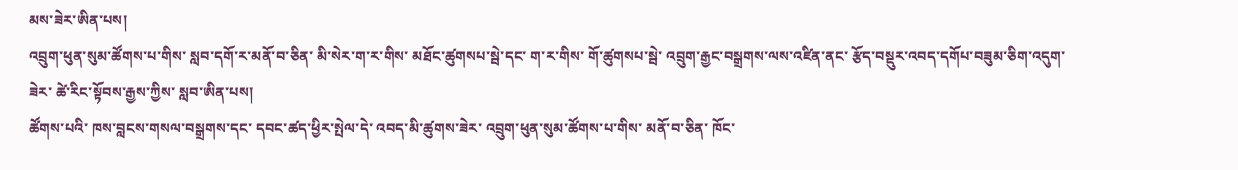མས་ཟེར་ཨིན་པས།
འབྲུག་ཕུན་སུམ་ཚོགས་པ་གིས་ སླབ་དགོ་ར་མནོ་བ་ཅིན་ མི་སེར་ག་ར་གིས་ མཐོང་ཚུགསཔ་སྦེ་དང་ ག་ར་གིས་ གོ་ཚུགསཔ་སྦེ་ འབྲུག་རྒྱང་བསྒྲགས་ལས་འཛིན་ནང་ རྩོད་བསྡུར་འབད་དགོཔ་བཟུམ་ཅིག་འདུག་ཟེར་ ཚེ་རིང་སྟོབས་རྒྱས་ཀྱིས་ སླབ་ཨིན་པས།
ཚོགས་པའི་ ཁས་བླངས་གསལ་བསྒྲགས་དང་ དབང་ཚད་ཕྱིར་སྤེལ་དེ་ འབད་མི་ཚུགས་ཟེར་ འབྲུག་ཕུན་སུམ་ཚོགས་པ་གིས་ མནོ་བ་ཅིན་ ཁོང་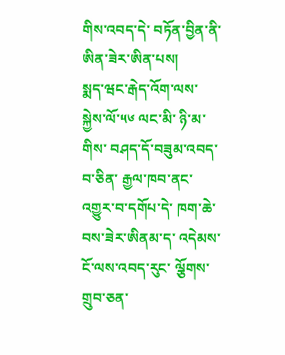གིས་འབད་དེ་ བཏོན་བྱིན་ནི་ཨིན་ཟེར་ཨིན་པས།
སྨད་ཝང་རྒེད་འོག་ལས་ སྐྱེས་ལོ་༥༦ ལང་མི་ ཉི་མ་གིས་ བཤད་དོ་བཟུམ་འབད་བ་ཅིན་ རྒྱལ་ཁབ་ནང་ འགྱུར་བ་དགོཔ་དེ་ ཁག་ཆེ་བས་ཟེར་ཨིནམ་ད་ འདེམས་ངོ་ལས་འབད་རུང་ ལྕོགས་གྲུབ་ཅན་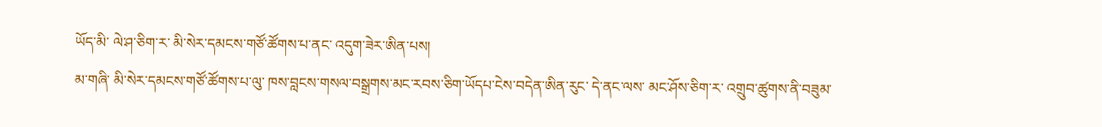ཡོད་མི་ ལེ་ཤ་ཅིག་ར་ མི་སེར་དམངས་གཙོ་ཚོགས་པ་ནང་ འདུག་ཟེར་ཨིན་པས།
མ་གཞི་ མི་སེར་དམངས་གཙོ་ཚོགས་པ་ལུ་ ཁས་བླངས་གསལ་བསྒྲགས་མང་རབས་ཅིག་ཡོདཔ་ངེས་བདེན་ཨིན་རུང་ དེ་ནང་ལས་ མང་ཤོས་ཅིག་ར་ འགྲུབ་ཚུགས་ནི་བཟུམ་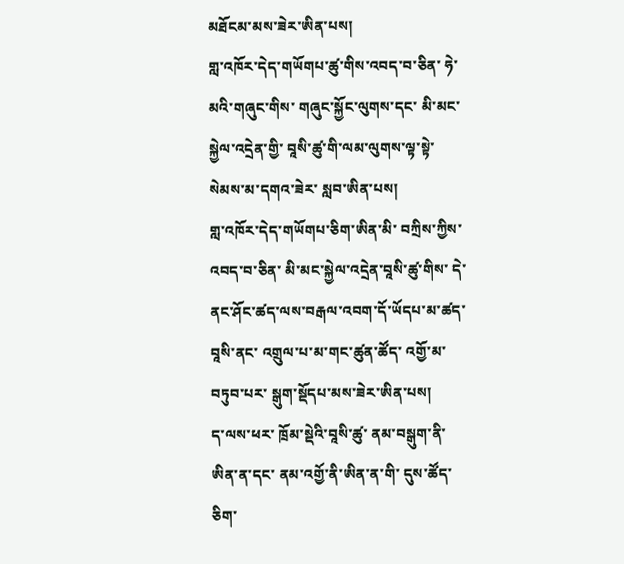མཐོངམ་མས་ཟེར་ཨིན་པས།
གླ་འཁོར་དེད་གཡོགཔ་ཚུ་གིས་འབད་བ་ཅིན་ ཧེ་མའི་གཞུང་གིས་ གཞུང་སྐྱོང་ལུགས་དང་ མི་མང་སྐྱེལ་འདྲེན་གྱི་ བཱསི་ཚུ་གི་ལམ་ལུགས་ལྟ་སྟེ་ སེམས་མ་དགའ་ཟེར་ སླབ་ཨིན་པས།
གླ་འཁོར་དེད་གཡོགཔ་ཅིག་ཨིན་མི་ བཀྲིས་ཀྱིས་འབད་བ་ཅིན་ མི་མང་སྐྱེལ་འདྲེན་བཱསི་ཚུ་གིས་ དེ་ནང་ཤོང་ཚད་ལས་བརྒལ་འབག་དོ་ཡོདཔ་མ་ཚད་ བཱསི་ནང་ འགྲུལ་པ་མ་གང་ཚུན་ཚོད་ འགྱོ་མ་བཏུབ་པར་ སྒུག་སྡོདཔ་མས་ཟེར་ཨིན་པས།
ད་ལས་ཕར་ ཁྲོམ་སྡེའི་བཱསི་ཚུ་ ནམ་བསྒུག་ནི་ཨིན་ན་དང་ ནམ་འགྱོ་ནི་ཨིན་ན་གི་ དུས་ཚོད་ཅིག་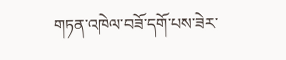གཏན་འཁེལ་བཟོ་དགོ་པས་ཟེར་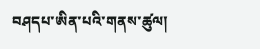བཤདཔ་ཨིན་པའི་གནས་ཚུལ།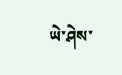ཡེ་ཤེས་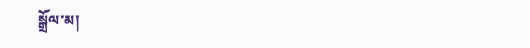སྒྲོལ་མ།